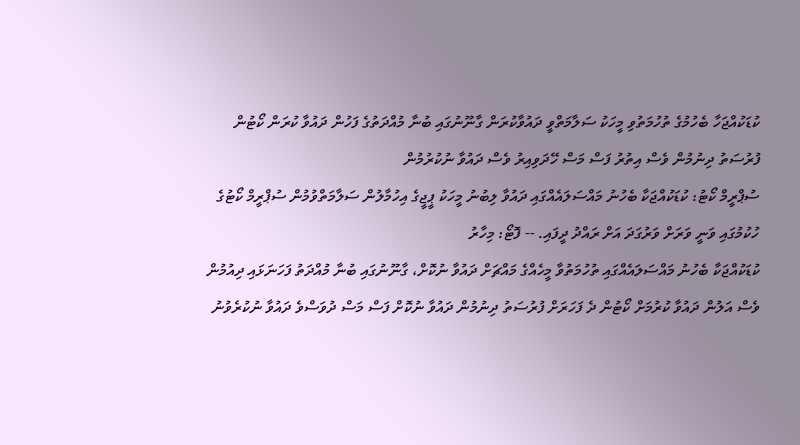ކުޑަކުއްޖަހާ ބެހުމުގެ ތުހުމަތުވި މީހަކު ސަލާމަތްވީ ދައުވާކުރަން ގާނޫނުގައި ބުނާ މުއްދަތުގެ ފަހުން ދައުވާ ކުރަން ކޯޓުން ފުރުސަތު ދިނުމުން ވެސް އިތުރު ފަސް މަސް ހޭދަވިއިރު ވެސް ދައުވާ ނުކުރުމުން
ސުޕްރީމް ކޯޓު: ކުޑަކުއްޖަކާ ބެހުނު މައްސަލައެއްގައި ދައުވާ ލިބުނު މީހަކު ޕީޖީގެ އިހުމާލުން ސަލާމަތްވުމުން ސުޕްރީމް ކޯޓުގެ ހުކުމުގައި ވަނީ ވަރަށް ވަރުގަދަ އަށް ރައްދު ދީފައި. -- ފޮޓޯ: މިހާރު
ކުޑަކުއްޖަކާ ބެހުނު މައްސަލައެއްގައި ތުހުމަތުވާ މީހެއްގެ މައްޗަށް ދައުވާ ނުކޮށް، ގާނޫނުގައި ބުނާ މުއްދަތު ފަހަނަޅައި ދިއުމުން ވެސް އަލުން ދައުވާ ކުރުމަށް ކޯޓުން ދެ ފަހަރަށް ފުރުސަތު ދިނުމުން ދައުވާ ނުކޮށް ފަސް މަސް ދުވަސްވެ ދައުވާ ނުކުރެވުނު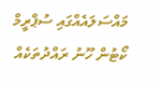މައްސަލައެއްގައި ސުޕްރީމް ކޯޓުން ހޫނު ރައްދުތަކެއް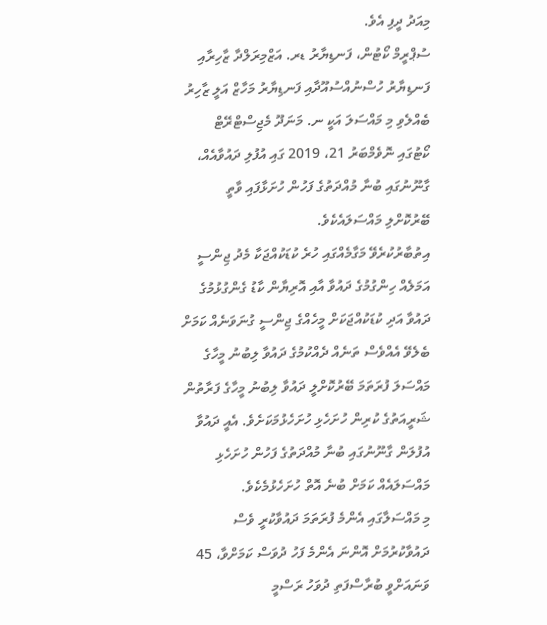މިއަދު ދީފި އެވެ.
ސުޕްރީމް ކޯޓުން، ފަނޑިޔާރު ޑރ. އަޒްމިރަލްދާ ޒާހިރާއި ފަނޑިޔާރު ހުސްނުއްސުއޫދާއި ފަނޑިޔާރު މަހާޒް އަލީ ޒާހިރު ބެއްލެވި މި މައްސަލަ އަކީ ނ. މަނަދޫ މެޖިސްޓްރޭޓް ކޯޓުގައި ނޮވެމްބަރު 21، 2019 ގައި އުފުލި ދައުވާއެއް، ގާނޫނުގައި ބުނާ މުއްދަތުގެ ފަހުން ހުށަޅާފައި ވާތީ ބޭރުކޮށްލި މައްސަލައެކެވެ.
އިތުބާރުކުރެވޭ މަގާމެއްގައި ހުރެ ކުޑަކުއްޖަކާ މެދު ޖިންސީ އަމަލެއް ހިންގުމުގެ ދައުވާ އާއި އޮރިޔާން ކާޑު ގެންގުޅުމުގެ ދައުވާ އަދި ކުޑަކުއްޖަކަށް މީހެއްގެ ޖިންސީ ގުނަވަނެއް ކަމަށް ބެލެވޭ އެއްވެސް ތަނެއް ދެއްކުމުގެ ދައުވާ ލިބުނު މީހާގެ މައްސަލަ ފުރަތަމަ ބޭރުކޮށްލީ ދައުވާ ލިބުނު މީހާގެ ފަރާތުން ޝަރީއަތުގެ ކުރިން ހުށަހެޅި ހުށަހެޅުމަކަށެވެ. އެއީ ދައުވާ އުފުލަން ގާނޫނުގައި ބުނާ މުއްދަތުގެ ފަހުން ހުށަހެޅި މައްސަލައެއް ކަމަށް ބުނެ އޮތް ހުށަހެޅުމެކެވެ.
މި މައްސަލާގައި އެންމެ ފުރަތަމަ ދައުވާކުރީ ވެސް ދައުވާކުރުމަށް އޮންނަ އެންމެ ފަހު ދުވަސް ކަމަށްވާ، 45 ވަނައަށްވީ ބުރާސްފަތި ދުވަހު ރަސްމީ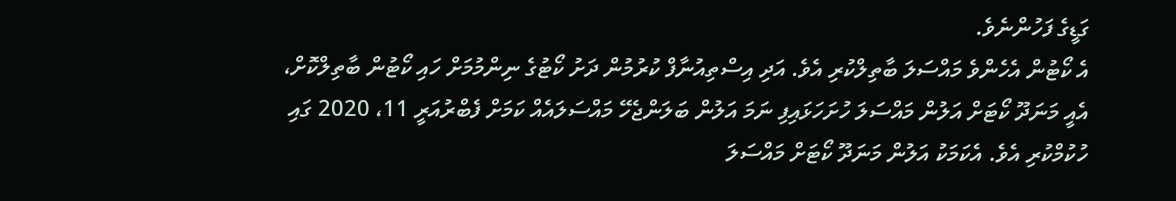ގަޑީގެ ފަހުންނެވެ.
އެ ކޯޓުން އެހެންވެ މައްސަލަ ބާތިލްކުރި އެވެ. އަދި އިސްތިއުނާފް ކުރުމުން ދަށު ކޯޓުގެ ނިންމުމަށް ހައި ކޯޓުން ބާތިލްކޮށް، އެއީ މަނަދޫ ކޯޓަށް އަލުން މައްސަލަ ހުށަހަޅައިފި ނަމަ އަލުން ބަލަންޖެހޭ މައްސަލައެއް ކަމަށް ފެބްރުއަރީ 11، 2020 ގައި ހުކުމްކުރި އެވެ. އެކަމަކު އަލުން މަނަދޫ ކޯޓަށް މައްސަލަ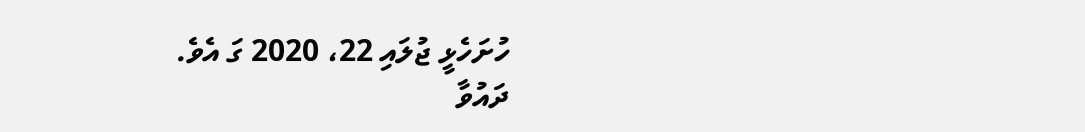ހުށަހެޅީ ޖުލައި 22، 2020 ގަ އެވެ.
ދައުވާ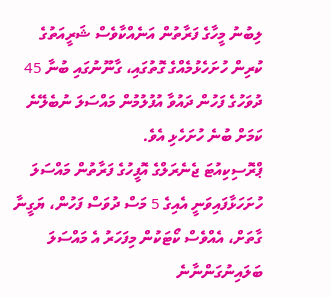ލިބުނު މީހާގެ ފަރާތުން އަނެއްކާވެސް ޝަރީއަތުގެ ކުރިން ހުށަހެޅުމެއްގެ ގޮތުގައި، ގާނޫނުގައި ބުނާ 45 ދުވަހުގެ ފަހުން ދައުވާ އުފުލުމުން މައްސަލަ ނުބެލޭނެ ކަމަށް ބުނެ ހުށަހެޅި އެވެ.
ޕްރޮސިކިއުޓަ ޖެނެރަލްގެ އޮފީހުގެ ފަރާތުން މައްސަލަ ހުށަހަޅާފައިވަނީ އެއިގެ 5 މަސް ދުވަސް ފަހުން، ޔަގީނާ ގާތަށް، އެއްވެސް ކޯޓަކުން މިފަހަރު އެ މައްސަލަ ބަލައިނުގަންނާނެ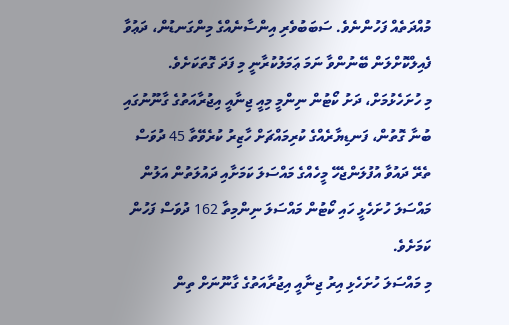މުއްދަތެއް ފަހުންނެވެ. ސަބަބުވެރި އިންސާނެއްގެ މިންގަނޑުން، ދަޢުވާ ފެއިލްކޮށްލަން ބޭނުންވާ ނަމަ ޢަމަލުކުރާނީ މި ފަދަ ގޮތަކަށެވެ.
މި ހުށަހެޅުމަށް، ދަށު ކޯޓުން ނިންމީ މިއީ ޖިނާއީ އިޖުރާއަތުގެ ގާނޫނުގައި ބުނާ ގޮތުން، ފަނޑިޔާރެއްގެ ކުރިމައްޗަށް ހާޒިރު ކުރެވޭތާ 45 ދުވަސް ތެރޭ ދައުވާ އުފުލަންޖެހޭ މީހެއްގެ މައްސަލަ ކަމަށާއި ދައުލަތުން އަލުން މައްސަލަ ހުށަހެޅީ ހައި ކޯޓުން މައްސަލަ ނިންމިތާ 162 ދުވަސް ފަހުން ކަމަށެވެ.
މި މައްސަލަ ހުށަހެޅި އިރު ޖިނާއީ އިޖުރާއަތުގެ ގާނޫނަށް ތިން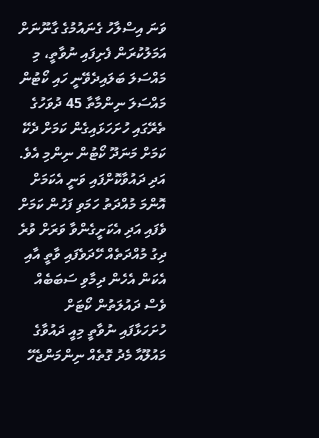ވަނަ އިސްލާހު ގެނައުމުގެ ގާނޫނަށް އަމަލުކުރަން ފެށިފައި ނުވާތީ، މި މައްސަލަ ބަލައިދެވޭނީ ހައި ކޯޓުން މައްސަލަ ނިންމާތާ 45 ދުވަހުގެ ތެރޭގައި ހުށަހަޅައިގެން ކަމަށް ދެކޭ ކަމަށް މަނަދޫ ކޯޓުން ނިންމި އެވެ. އަދި ދައުވާކޮށްފައި ވަނީ އެކަމަށް އޮންމަ މުއްދަތު ހަމަވި ފަހުން ކަމަށް ވެފައި އަދި އެކަށީގެންވާ ވަރަށް ވުރެ ދިގު މުއްދަތެއް ހޭދަވެފައި ވާތީ އާއި އެކަން އެހެން ދިމާވި ސަބަބެއް ވެސް ދައުލަތުން ކޯޓަށް ހުށަހަޅާފައި ނުވާތީ މިއީ ދައުވާގެ މައުލޫއާ މެދު ގޮތެއް ނިންމަންޖެހޭ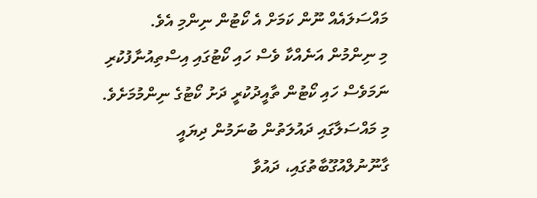މައްސަލައެއް ނޫން ކަމަށް އެ ކޯޓުން ނިންމި އެވެ.
މި ނިންމުން އަނެއްކާ ވެސް ހައި ކޯޓުގައި އިސްތިއުނާފުކުރި ނަމަވެސް ހައި ކޯޓުން ތާއީދުކުރީ ދަށު ކޯޓުގެ ނިންމުމަށެވެ.
މި މައްސަލާގައި ދައުލަތުން ބުނަމުން ދިޔައީ ގާނޫނުލްއުގޫބާތުގައި، ދައުވާ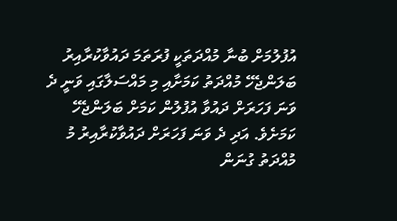އުފުލުމަށް ބުނާ މުއްދަތަކީ ފުރަތަމަ ދައުވާކުރާއިރު ބަލަންޖެހޭ މުއްދަތު ކަމަށާއި މި މައްސަލާގައި ވަނީ ދެ ވަނަ ފަހަރަށް ދައުވާ އުފުލުން ކަމަށް ބަލަންޖެހޭ ކަމަށެވެ. އަދި ދެ ވަނަ ފަހަރަށް ދައުވާކުރާއިރު މު މުއްދަތު ގުނަން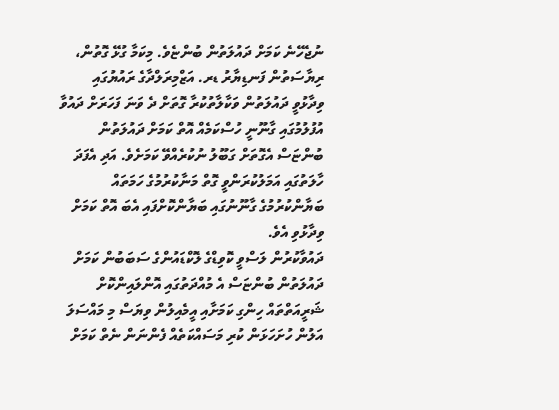ނުޖެހޭނެ ކަމަށް ދައުލަތުން ބުންޏެވެ. މިކަމާ ގުޅޭ ގޮތުން، ރިޔާސަތުން ފަނޑިޔާރު ޑރ. އަޒްމިރަލްދާގެ ރައުޔުގައި ވިދާޅުވީ ދައުލަތުން ވަކާލާތުކުރާ ގޮތަށް ދެ ވަނަ ފަހަރަށް ދައުވާ އުފުލުމުގައި ގާނޫނީ ހުސްކަމެއް އޮތް ކަމަށް ދައުލަތުން ބުންޏަސް އެގޮތަށް ގަބޫލު ނުކުރެއްވޭ ކަމަށެވެ. އަދި އެފަދަ ހާލަތުގައި އަމަލުކުރަންވީ ގޮތް މަނާކުރުމުގެ ހަމަތައް ބަޔާންކުރުމުގެ ގާނޫނުގައި ބަޔާންކޮށްފައި އެބަ އޮތް ކަމަށް ވިދާޅުވި އެވެ.
ދައުވާކުރުން ލަސްވީ ކޮވިޑްގެ ލޮކްޑައުންގެ ސަބަބުން ކަމަށް ދައުލަތުން ބުންޏަސް އެ މުއްދަތުގައި އޮންލައިންކޮށް ޝަރީއަތްތައް ހިންގި ކަމަށާއި އީމެއިލުން ވިޔަސް މި މައްސަލަ އަލުން ހުށަހަޅަން ކުރި މަސައްކަތެއް ފެންނަން ނެތް ކަމަށް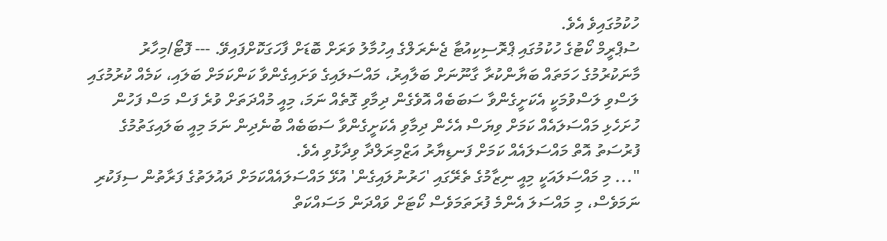ހުކުމުގައިވެ އެވެ.
ސުޕްރީމް ކޯޓުގެ ހުކުމުގައި ޕްރޮސިކިއުޓާ ޖެނެރަލްގެ އިހުމާލު ވަރަށް ބޮޑަށް ފާހަގަކޮށްފައިވޭ. --- ފޮޓޯ/މިހާރު
މާނަކުރުމުގެ ހަމަތައް ބަޔާންކުރާ ގާނޫނަށް ބަލާއިރު، މައްސަލައިގެ ވަށައިގެންވާ ކަންކަމަށް ބަލައި، ކަމެއް ކުރުމުގައި ލަސްވި ލަސްވުމަކީ އެކަށީގެންވާ ސަބަބެއް އޮވެގެން ދިމާވި ގޮތެއް ނަމަ، މިއީ މުއްދަތަށް ވުރެ ފަސް މަސް ފަހުން ހުށަހެޅި މައްސަލައެއް ކަމަށް ވިޔަސް އެހެން ދިމާވި އެކަށީގެންވާ ސަބަބެއް ބުނެދިން ނަމަ މިއީ ބަލައިގަތުމުގެ ފުރުސަތު އޮތް މައްސަލައެއް ކަމަށް ފަނޑިޔާރު އަޒްމިރަލްދާ ވިދާޅުވި އެވެ.
"... މި މައްސަލައަކީ މިއީ ނިޒާމުގެ ތެރޭގައި 'ހަރުނުލައިގެން' އުޅޭ މައްސަލައެއްކަމަށް ދައުލަތުގެ ފަރާތުން ސިފަކުރި ނަމަވެސް، މި މައްސަލަ އެންމެ ފުރަތަމަވެސް ކޯޓަށް ވައްދަން މަސައްކަތް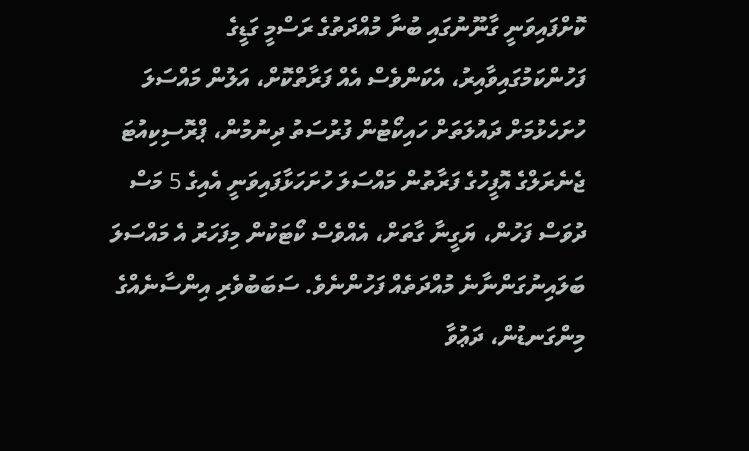ކޮށްފައިވަނީ ގާނޫނުގައި ބުނާ މުއްދަތުގެ ރަސްމީ ގަޑީގެ ފަހުންކަމުގައިވާއިރު، އެކަންވެސް އެއް ފަރާތްކޮށް، އަލުން މައްސަލަ ހުށަހެޅުމަށް ދައުލަތަށް ހައިކޯޓުން ފުރުސަތު ދިނުމުން، ޕްރޮސިކިއުޓަ ޖެނެރަލްގެ އޮފީހުގެ ފަރާތުން މައްސަލަ ހުށަހަޅާފައިވަނީ އެއިގެ 5 މަސް ދުވަސް ފަހުން، ޔަގީނާ ގާތަށް، އެއްވެސް ކޯޓަކުން މިފަހަރު އެ މައްސަލަ ބަލައިނުގަންނާނެ މުއްދަތެއް ފަހުންނެވެ. ސަބަބުވެރި އިންސާނެއްގެ މިންގަނޑުން، ދަޢުވާ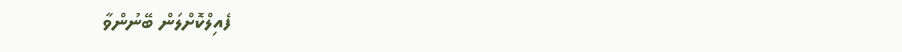ފެއިލްކޮށްލަން ބޭނުންވާ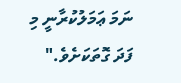ނަމަ ޢަމަލުކުރާނީ މި ފަދަ ގޮތަކަށެވެ."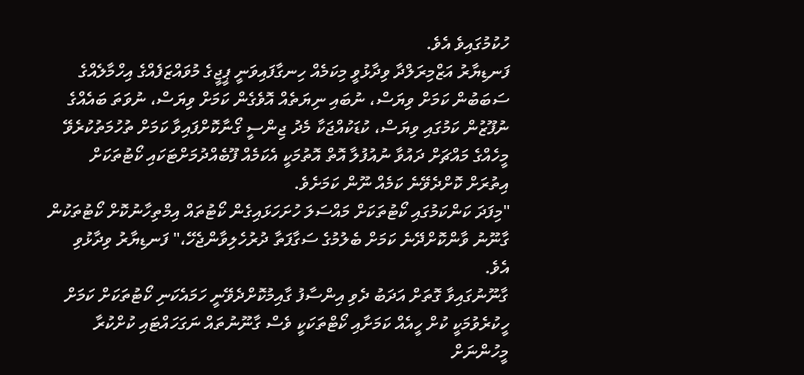ހުކުމުގައިވެ އެވެ.
ފަނޑިޔާރު އަޒްމިރަލްދާ ވިދާޅުވީ މިކަމެއް ހިނގާފައިވަނީ ޕީޖީގެ މުވައްޒަފެއްގެ އިހްމާލެއްގެ ސަބަބުން ކަމަށް ވިޔަސް، ނުބައި ނިޔަތެއް އޮވެގެން ކަމަށް ވިޔަސް، ނުވަތަ ބައެއްގެ ނުފޫޒުން ކަމުގައި ވިޔަސް، ކުޑަކުއްޖަކާ މެދު ޖިންސީ ގޯނާކޮށްފައިވާ ކަމަށް ތުހުމަތުކުރެވޭ މީހެއްގެ މައްޗަށް ދައުވާ ނުއުފުލާ އޮތް އޮތުމަކީ އެކަމެއް ފޫބެއްދުމަށްޓަކައި ކޯޓުތަކަށް އިތުރަށް ކޮށްދެވޭނެ ކަމެއް ނޫން ކަމަށެވެ.
"މިފަދަ ކަންކަމުގައި ކޯޓުތަކަށް މައްސަލަ ހުށަހަޅައިގެން ކޯޓުތައް އިމްތިހާނުކޮށް ކޯޓުތަކުން ގާނޫނު ވާންކޮށްދޭނެ ކަމަށް ބެލުމުގެ ސަގާފަތާ ދުރުހެލިވާންޖެހޭ،" ފަނޑިޔާރު ވިދާޅުވި އެވެ.
ގާނޫނުގައިވާ ގޮތަށް އަދަބު ދެވި އިންސާފު ގާއިމުކޮށްދެވޭނީ ހަމައެކަނި ކޯޓުތަކަށް ކަމަށް ހީކުރެވުމަކީ ކުށް ހީއެއް ކަމަށާއި ކޯޓްތަކަކީ ވެސް ގާނޫނުތައް ނަގަހައްޓައި ކުށްކުރާ މީހުންނަށް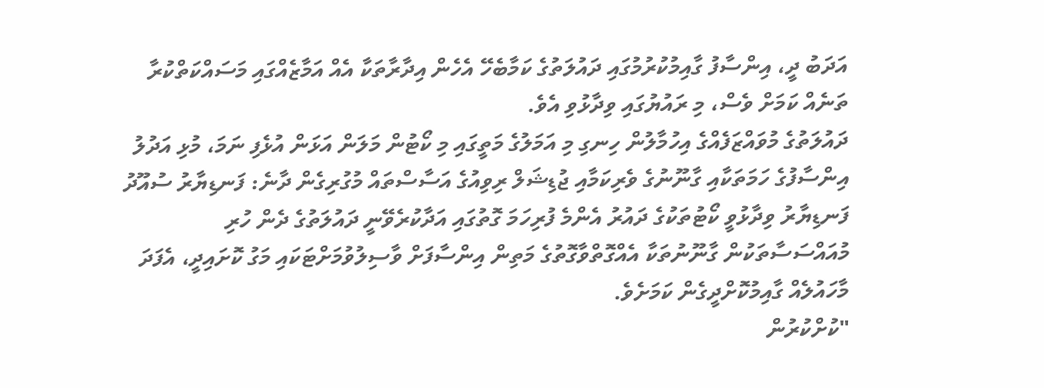އަދަބު ދީ، އިންސާފު ގާއިމުކުރުމުގައި ދައުލަތުގެ ކަމާބެހޭ އެހެން އިދާރާތަކާ އެއް އަމާޒެއްގައި މަސައްކަތްކުރާ ތަނެއް ކަމަށް ވެސް، މި ރައުޔުގައި ވިދާޅުވި އެވެ.
ދައުލަތުގެ މުވައްޒަފެއްގެ އިހުމާލުން ހިނގި މި އަމަލުގެ މަތީގައި މި ކޯޓުން މަލަން އަޅަން އުޅެފި ނަމަ، މުޅި އަދުލު އިންސާފުގެ ހަމަތަކާއި ގާނޫނުގެ ވެރިކަމާއި ޖުޑިޝަލް ރިވިއުގެ އަސާސްތައް މުގުރިގެން ދާނެ: ފަނޑިޔާރު ސުއޫދު
ފަނޑިޔާރު ވިދާޅުވީ ކޯޓުތަކުގެ ދައުރު އެންމެ ފުރިހަމަ ގޮތުގައި އަދާކުރެވޭނީ ދައުލަތުގެ ދެން ހުރި މުއައްސަސާތަކުން ގާނޫނުތަކާ އެއްގޮތްވާގޮތުގެ މަތިން އިންސާފަށް ވާސިލުވުމަށްޓަކައި މަގު ކޮށައިދީ، އެފަދަ މާހައުލެއް ގާއިމުކޮށްދީގެން ކަމަށެވެ.
"ކުށްކުރުން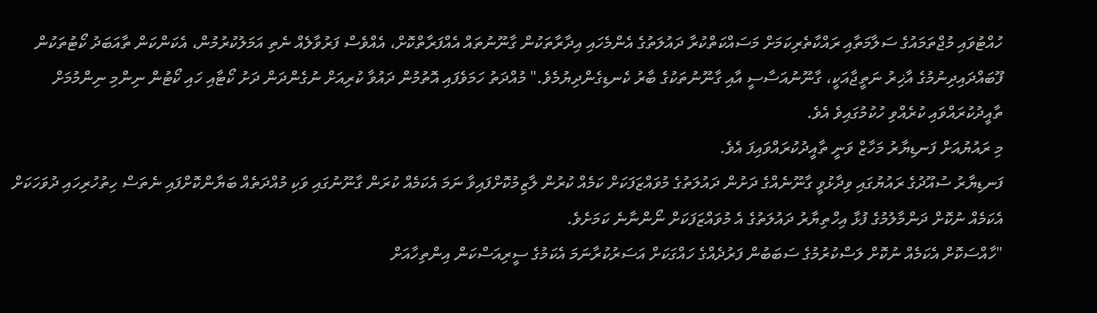ހުއްޓުވައި މުޖްތަމައުގެ ސަލާމަތާއި ރައްކާތެރިކަމަށް މަސައްކަތްކުރާ ދައުލަތުގެ އެންމެހައި އިދާރާތަކުން ގާނޫނުތައް އެއްފަރާތްކޮށް، އެއްވެސް ފަރުވާލެއް ނެތި އަމަލުކުރުމުން، އެކަންކަން ތާއަބަދު ކޯޓުތަކުން ފޫބައްދައިދިނުމުގެ އާޚިރު ނަތީޖާއަކީ، ގާނޫނުއަސާސީ އާއި ގާނޫނުތަކުގެ ބާރު ކެނޑިގެންދިޔުމެވެ." މުއްދަތު ހަމަވެފައި އޮތުމުން ދައުވާ ކުރިއަށް ނުގެންދަން ދަށު ކޯޓާއި ހައި ކޯޓުން ނިންމި ނިންމުމަށް ތާއީދުކުރައްވައި ކުރެއްވި ހުކުމުގައިވެ އެވެ.
މި ރައުޔުއަށް ފަނޑިޔާރު މަހާޒް ވަނީ ތާއީދުކުރައްވައިފަ އެވެ.
ފަނޑިޔާރު ސުއޫދުގެ ރައުޔުގައި ވިދާޅުވީ ގާނޫނެއްގެ ދަށުން ދައުލަތުގެ މުވައްޒަފަކަށް ކަމެއް ކުރުން ލާޒިމުކޮށްފައިވާ ނަމަ އެކަމެއް ކުރަން ގާނޫނުގައި ވަކި މުއްދަތެއް ބަޔާންކޮށްފައި ނެތަސް ހިތުހުރިހައި ދުވަހަކަށް އެކަމެއް ނުކޮށް ދަންމާލުމުގެ ފުޅާ އިހްތިޔާރު ދައުލަތުގެ އެ މުވައްޒަފަކަށް ނޯންނާނެ ކަމަށެވެ.
"ހާއްސަކޮށް އެކަމެއް ނުކޮށް ލަސްކުރުމުގެ ސަބަބުން ފަރުދެއްގެ ހައްގަކަށް އަސަރުކުރާނަމަ އެކަމުގެ ސީރިއަސްކަން އިންތިހާއަށް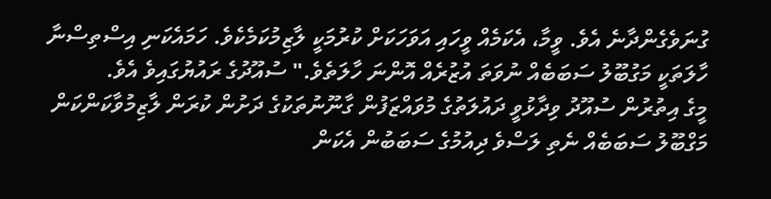ގުނަވެގެންދާނެ އެވެ. ވީމާ، އެކަމެއް ވީހައި އަވަހަކަށް ކުރުމަކީ ލާޒިމުކަމެކެވެ. ހަމައެކަނި އިސްތިސްނާ ހާލަތަކީ މަގުބޫލު ސަބަބެއް ނުވަތަ އުޒުރެއް އޮންނަ ހާލަތެވެ." ސުއޫދުގެ ރައުޔުގައިވެ އެވެ.
މީގެ އިތުރުން ސުއޫދު ވިދާޅުވީ ދައުލަތުގެ މުވައްޒަފުން ގާނޫނުތަކުގެ ދަށުން ކުރަން ލާޒިމުވާކަންކަން މަގްބޫލު ސަބަބެއް ނެތި ލަސްވެ ދިއުމުގެ ސަބަބުން އެކަން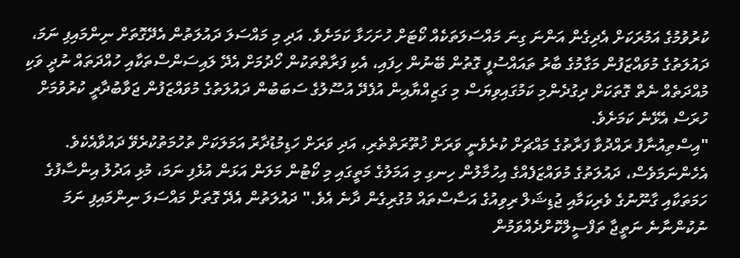ކުރުވުމުގެ އަމުރަކަށް އެދިގެން އަންނަ ގިނަ މައްސަލަތަކެއް ކޯޓަށް ހުށަހަޅާ ކަމަށެވެ. އަދި މި މައްސަލަ ދައުލަތުން އެދޭގޮތަށް ނިންމައިފި ނަމަ، ދައުލަތުގެ މުވައްޒަފުން މަގާމުގެ ބާރު ތައައްސުފީ ގޮތުން ބޭނުން ހިފައި، އެކި ފަރާތްތަކުން ހޯދުމަށް އެދޭ ލައިސަންސްތަކާއި ހުއްދަތައް ނުދީ ވަކި މުއްދަތެއް ނެތް ގޮތަކަށް ދިގުދެންމި ކަމުގައިވިޔަސް މި ގަޒިއްޔާއިން އުފެދޭ އުސޫލުގެ ސަބަބުން ދައުލަތުގެ މުވައްޒަފުން ޖަވާބުދާރީ ކުރުވުމަށް ހުރަސް އެޅޭނެ ކަމަށެވެ.
"އިސްތިއުނާފު ރައްދުވާ ފަރާތުގެ މައްޗަށް ކުރެވެނީ ވަރަށް ޚުތޫރަތްތެރި، އަދި ވަރަށް ހަޑިމުޑުދާރު އަމަލަކަށް ތުހުމަތުކުރެވޭ ދައުވާއެކެވެ. އެހެންނަމަވެސް، ދައުލަތުގެ މުވައްޒަފެއްގެ އިހުމާލުން ހިނގި މި އަމަލުގެ މަތީގައި މި ކޯޓުން މަލަން އަޅަން އުޅެފި ނަމަ، މުޅި އަދުލު އިންސާފުގެ ހަމަތަކާއި ގާނޫނުގެ ވެރިކަމާއި ޖުޑިޝަލް ރިވިއުގެ އަސާސްތައް މުގުރިގެން ދާނެ އެވެ." ދައުލަތުން އެދޭ ގޮތަށް މައްސަލަ ނިންމައިފި ނަމަ ނުކުންނާނެ ނަތީޖާ ތަފްސީލްކޮށްދެއްވަމުން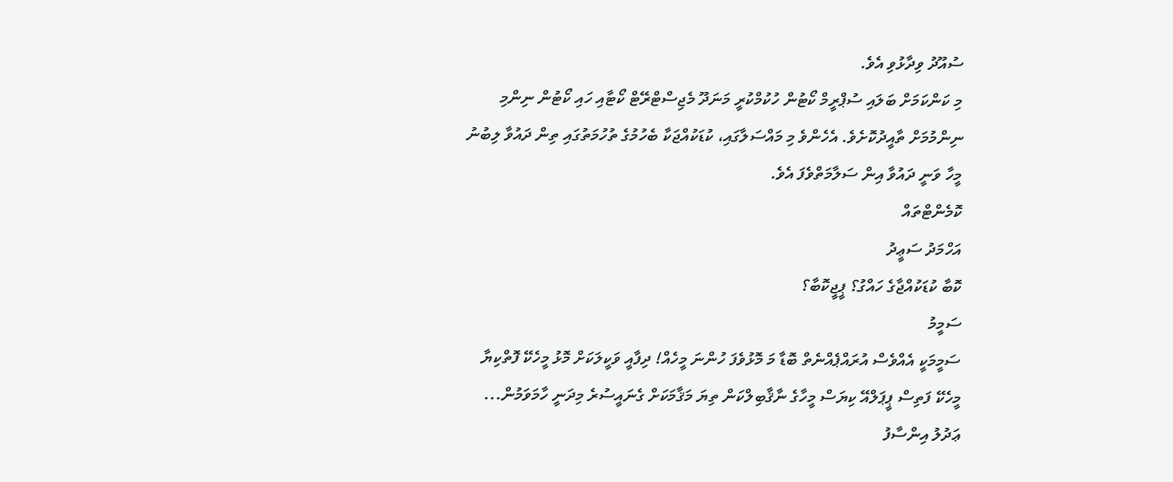ސުއޫދު ވިދާޅުވި އެވެ.
މި ކަންކަމަށް ބަލައި ސުޕްރީމް ކޯޓުން ހުކުމްކުރީ މަނަދޫ މެޖިސްޓްރޭޓް ކޯޓާއި ހައި ކޯޓުން ނިންމި ނިންމުމަށް ތާއީދުކޮށެވެ. އެހެންވެ މި މައްސަލާގައި، ކުޑަކުއްޖަކާ ބެހުމުގެ ތުހުމަތުގައި ތިން ދައުވާ ލިބުނު މީހާ ވަނީ ދައުވާ އިން ސަލާމަތްވެފަ އެވެ.
ކޮމެންޓްތައް
އަހްމަދު ސަޢީދު
ކޮބާ ކުޑަކުއްޖާގެ ހައްގު؟ ޕީޖީކޮބާ؟
ސަމީމު
ސަމީމަކީ އެއްވެސް އުރައްޕެއްނެތް ބޮޑާ މަ މޮޅުވެފަ ހުންނަ މީހެއް! ދިފާއީ ވަކީލަކަށް މޮޅު މީހެކޭ ފޮތްކިޔާ މީހެކޭ ފަތިސް ޕީޕަލްއޭ ކިޔަސް މީހާގެ ނާޤާބިލްކަން ތިޔަ މަޤާމަކަށް ގެނައީސުރެ މިދަނީ ހާމަވަމުން... ޢަދުލު އިންސާފު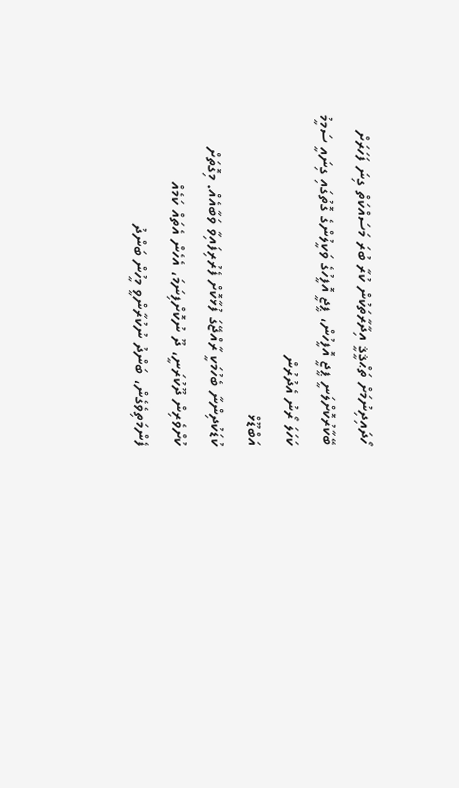ހޯދައިދިނުމަށް ތަޙްޤީޤީ އިދާރާތަކުން ކުރާ ބުރަ މަސައްކަތް ގިނަ ފަހަރަށް ބޭކާރުކޮށްލަނީ ޕީޖީ އޮފީހުން، ޕީޖީ އޮފީހުގެ ވަކީލުންގެ ގޮތުގައި ގިނައީ ސަމީމު ކަހަލަ ރޯނު އެދުރުން
އަބްޑޫޅް
ކުޑަކުދިންނާ ބެހުމަކީ ރާއްޖޭގަ ފުޅާކޮށް ފެރުރިފައިވާ ވަބާއެއް. މިގޮތަށް ކުށްވެރިން ދޫކުރަނީ، ދޫ ނުކޮށްފިނަމަ، އެހެން އެތައް ކަމެއް ފެންމަތިވެގެން، ބަންދު ނުކުރާންވީ މީހުން ބަންދު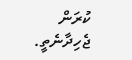ކުރަން ޖެހިދާނެތީ.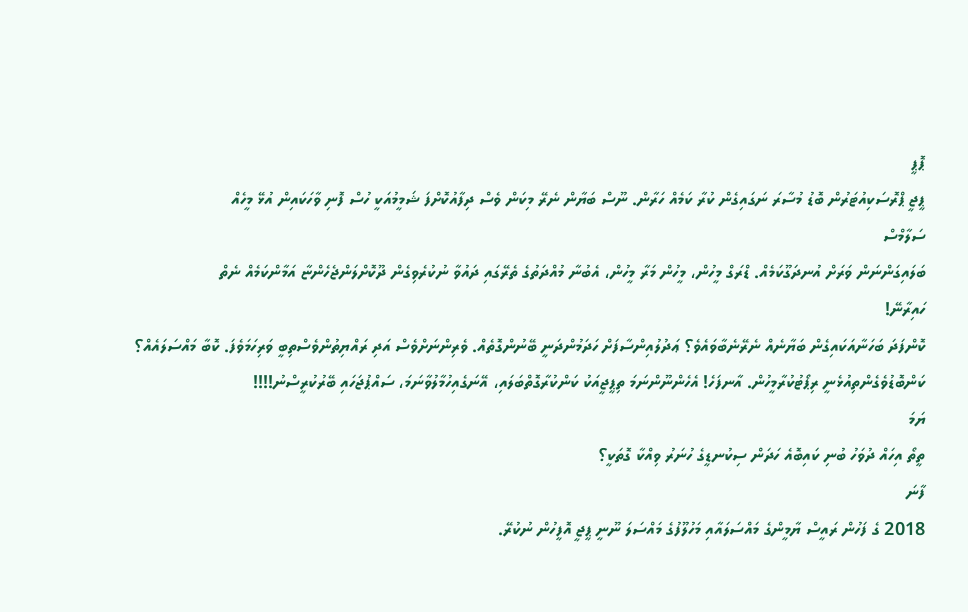ޕޮޕީ
ޕީޖީ ޕްރޮސަކިއުޓަރުން ބޮޑު މުސާރަ ނަގައިގެން ކުރާ ކަމެއް ހަރާން. ނޫސް ބަޔާން ނެރޭ މިކަން ވެސް ދިފާއުކޮށްފަ ޝަމީމުއަކީ ހުސް ފޮނި ވާހަކައިން އުޅޭ މީހެއް
ސަލާމްސް
ބަލައިގަންނަން ވަރަށް އުނދަގޫކަމެއް. ޑްރަގް މީހުން، މީހުން މަރާ މީހުން، އެބުނާ މުއްދަތުގެ ތެރޭގައި ދައުވާ ނުކުރެވިގެން ދޫކޮށްލަންޖެހެންޏާ އަމާންކަމެއް ނެތް
ހައިރާނޭ!
ކޮންފަދަ ބަހަނާއަކައިގެން ބަޔާނެއް ނެރޭނެބާވައެވެ؟ ޢަދުލުއިންސާފަށް ހަދަމުންދަނީ ބޭނުންގޮތެއް. ވެރިންނަށްވެސް އަދި ރައްޔިތުންވެސްތިބީ ވަރިހަމަވެފަ. ކޮބާ މައްސަލައެއް؟ ކަންބޮޑުވެގެންތިއުޅެނީ ރިޕޯޓުކުރާމީހުން. އާނފަހެ! އެހެންނޫންނަމަ ތިޕީޖީއަކު ކަންކުރާގޮތްބަލައި، އޭނަގެއިހުމާލުވާނަމަ، ސައްޕުޖަހައި ބޭރުކުރީސްނު!!!!
ޔަމަ
ތީތޯ އިހައް ދުވަހު ބުނި ކައިބޮއެ ހަދަން ސިކުނޑީގެ ހުނަރު ވިއްކާ ގޮތަކީ؟
ފާނަ
2018 ގެ ފަހުން ރައީސް ޔާމީންގެ މައްސަލައާއި މަހުލޫފުގެ މައްސަލަ ނޫނީ ޕީޖީ އޮފީހުން ނުކުރޭ.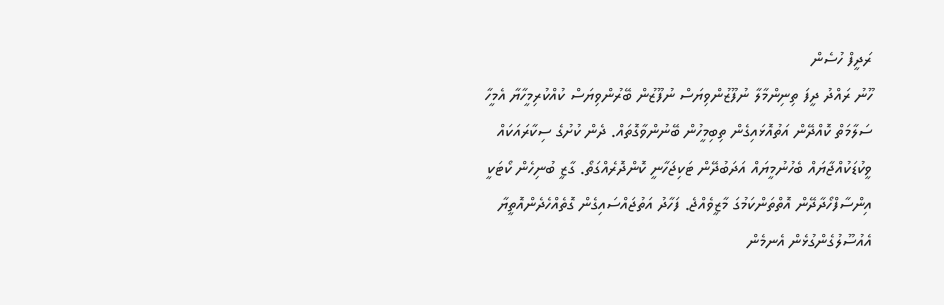ރަދީފް ހުސެން
ހޫނު ރައްދު ދީފަ ތިނިންމާލާ ނުފޫޒުންވިޔަސް ނުފޫޒުން ބޭރުންވިޔަސް ކުއްކުރިމީހާޔާ އެމީހާ ސަލާމަތް ކޮއްދޭން އަތުއޮޅައިގެން ތިބިމީހުން ބޭނުންވާގޮތައް. ދެން ކުށުގެ ސިކާރައަކައް ވީކުޑަކުއްޖާޔައް ބެހުނުމީޔައް އަދަބުދޭން ޓަކިޖަހާނީ ކޮންދޮރެއްގަތޯ. ގާޒީ ބުނިހެން ކޯޓަކީ އިންސާފްހޯދާދޭން އޮތްތަންކަމުގަ މާޒީވެއްޖެ. ފަހާދު އަތުޖައްސައިގެން ގޮތެއްހެދެންއޮތީޔާ އެއުސޫލުގެންގުޅެން އެނމެން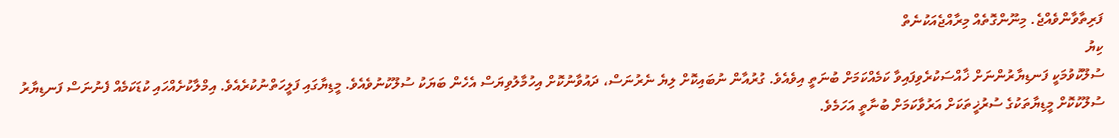ފަރިތާވާންވެއްޖެ. މިނޫންގޮތެއް މިރާއްޖެއަކުނެތް
ކިޔު
ސުލޫކުވުމަކީ ފަނޑިޔާރުންނަށް ޚާއްސަކުރެވިފައިވާ ކަމެއްކަމަށް ބުނަތީ އިވެއެވެ. ގުރުއާން ނުބައިކޮށް ލިޔެ ނެރުނަސް، ދައުވާނުކޮށް އިހުމާލުވިޔަސް އެހެން ބަޔަކު ސުލޫކުނުވެއެވެ. މީޑިޔާގައި ފަލީހަތްނުކުރެއެވެ. އިމްލާކުށެއްހައި ކުޑަކަމެއް ފެނުނަސް ފަނޑިޔާރު ސުލޫކުކޮށް މީޑިޔާތަކުގެ ސުރުޚީތަކަށް އަރުވާކަމަށް ބުނާތީ އަހަމެވެ.